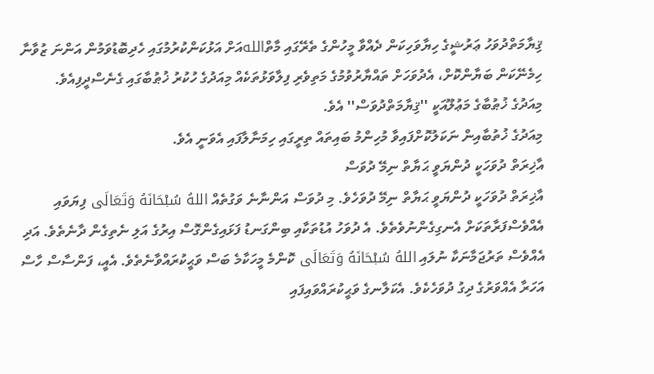ޤިޔާމަތްދުވަހު ޢަރުޝީގެ ހިޔާވަހިކަން ދެއްވާ މީހުންގެ ތެރޭގައި މާތްاللهއަށް އަޅުކަންކުރުމުގައި ހެދިބޮޑުވަމުން އަންނަ ޒުވާނާ ހިމެނޭކަން ބަޔާންކޮށް، އެދުވަހަށް ތައްޔާރުވުމުގެ މަތިވެރި ފިލާވަޅުތަކެއް މިއަދުގެ ހުކުރު ޚުޠުބާގައި ގެނެސްދީފިއެވެ.
މިއަދުގެ ޚުޠުބާގެ މަޢުލޫއަކީ ''ޤިޔާމަތްދުވަސް'' އެވެ.
މިއަދުގެ ޚުތުބާއިން ނަކަލުކޮށްފައިވާ މުހިންމު ބައިތައް ތިރީގައި ހިމަނާލާފައި އެވަނީ އެވެ.
އާޚިރަތް ދުވަހަކީ ދުންޔަވީ ޙަޔާތް ނިމޭ ދުވަސް
އާޚިރަތް ދުވަހަކީ ދުންޔަވީ ޙަޔާތް ނިމޭ ދުވަހެވެ. މި ދުވަސް އަންނާނެ ވަގުތެއް اللهُ سُبْحَانَهُ وَتَعَالَى ފިޔަވައި އެއްވެސްފަރާތަކަށް އެނގިގެންނުވެތެވެ. އެ ދުވަހު އުޑުތަކާއި ބިންގަނޑު ފަޅައިގެންގޮސް އިރުގެ އަލި ނެތިގެން ދާނެތެވެ. އަދި އެއްވެސް ތަރުޖަމާނަކާ ނުލައި اللهُ سُبْحَانَهُ وَتَعَالَى ކޮންމެ މީހަކާމެ ބަސް ވަޙީކުރައްވާނެތެވެ. އެއީ، ފަންސާސް ހާސް އަހަރާ އެއްވަރުގެ ދިގު ދުވަހެކެވެ. އެކަލާނގެ ވަޙީކުރައްވައިފައި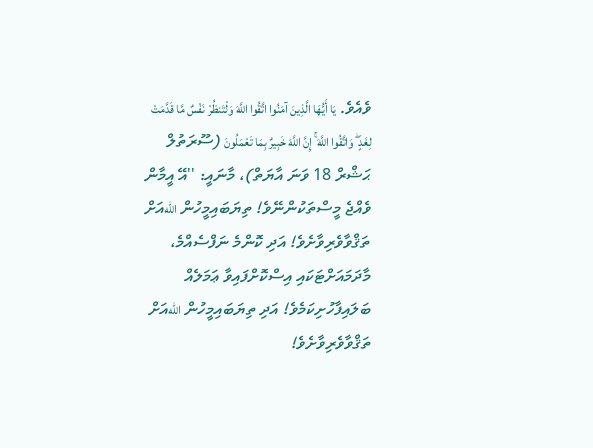ވެއެވެ. يَا أَيُّهَا الَّذِينَ آمَنُوا اتَّقُوا اللَّهَ وَلْتَنظُرْ نَفْسٌ مَّا قَدَّمَتْ لِغَدٍ ۖ وَاتَّقُوا اللَّهَ ۚ إِنَّ اللَّهَ خَبِيرٌ بِمَا تَعْمَلُونَ (ސޫރަތުލް ޙަޝްރް 18 ވަނަ އާޔަތް)، މާނައީ: ''އޭ އީމާން ވެއްޖެ މީސްތަކުންނޭވެ! ތިޔަބައިމީހުން اللهއަށް ތަޤްވާވެރިވާށެވެ! އަދި ކޮންމެ ނަފްސެއްމެ، މާދަމައަށްޓަކައި އިސްކޮށްފައިވާ ޢަމަލެއް ބަލައިފާހުށިކަމެވެ! އަދި ތިޔަބައިމީހުން اللهއަށް ތަޤްވާވެރިވާށެވެ!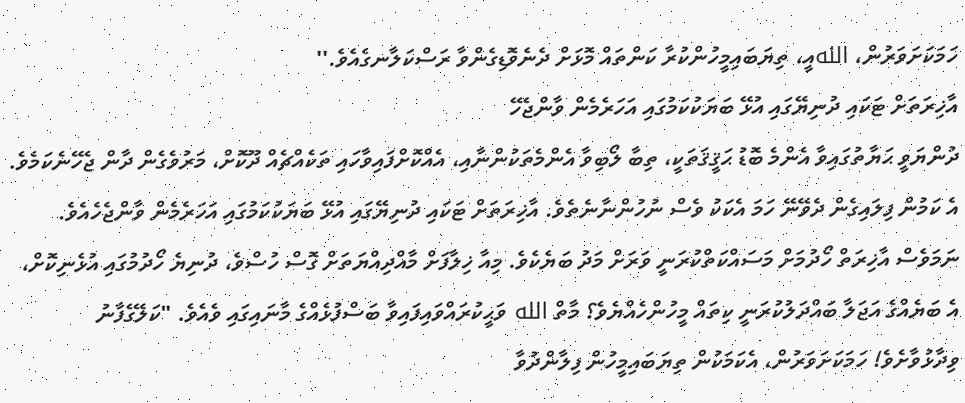ހަމަކަށަވަރުން، اللهއީ، ތިޔަބައިމީހުންކުރާ ކަންތައް މޮޅަށް ދެނެވޮޑިގެންވާ ރަސްކަލާނގެއެވެ.''
އާޚިރަތަށް ޓަކައި ދުނިޔޭގައި އުޅޭ ބަޔަކުކަމުގައި އަހަރެމެން ވާންޖެހޭ
ދުންޔަވީ ޙަޔާތުގައިވާ އެންމެ ބޮޑު ޙަޤީޤަތަކީ، ތިބާ ލޯބިވާ އެންމެތަކުންނާއި، އެއްކޮށްފައިވާހައި ތަކެއްޗެއް ދޫކޮށް، މަރުވެގެން ދާން ޖެހޭނެކަމެވެ. އެ ކަމުން ފިލައިގެން ދެވޭނޭ ހަމަ އެކަކު ވެސް ނުހުންނާނެތެވެ. އާޚިރަތަށް ޓަކައި ދުނިޔޭގައި އުޅޭ ބަޔަކުކަމުގައި އަހަރެމެން ވާންޖެހެއެވެ. ނަމަވެސް އާޚިރަތް ހޯދުމަށް މަސައްކަތްކުރަނީ ވަރަށް މަދު ބަޔެކެވެ. މިއާ ޚިލާފަށް މާއްދިއްޔަތަށް ގޮސް ހުސްވެ، ދުނިޔެ ހޯދުމުގައި އުޅެނިކޮށް، އެ ބަޔެއްގެ އަޖަލާ ބައްދަލުކުރަނީ ކިތައް މީހުންހެއްޔެވެ؟ މާތް الله ވަޙީކުރައްވައިފައިވާ ބަސްފުޅެއްގެ މާނައިގައި ވެއެވެ. "ކަލޭގެފާނު ވިދާޅުވާށެވެ! ހަމަކަށަވަރުން، އެކަމަކުން ތިޔަބައިމީހުން ފިލާންދުވާ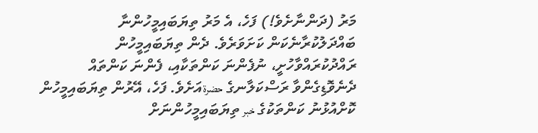މަރު (ދަންނާށެވެ!) ފަހެ، އެ މަރު ތިޔަބައިމީހުންނާ ބައްދަލުކުރާނެކަން ކަށަވަރެވެ. ދެން ތިޔަބައިމީހުން ރައްދުކުރައްވާހުށީ، ނުފެންނަ ކަންތަކާއި، ފެންނަ ކަންތައް ދެނެވޮޑިގެންވާ ރަސްކަލާނގެ حضرةއަށެވެ. ފަހެ، އޭރުން ތިޔަބައިމީހުން ކޮށްއުޅުނު ކަންތަކުގެ خبر ތިޔަބައިމީހުންނަށް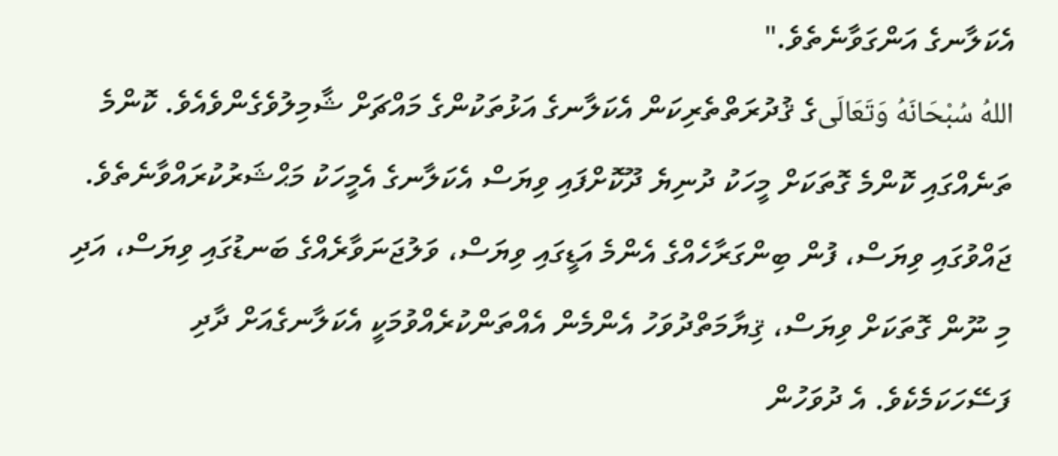އެކަލާނގެ އަންގަވާނެތެވެ."
اللهُ سُبْحَانَهُ وَتَعَالَىގެ ޤުދުރަތްތެރިކަން އެކަލާނގެ އަޅުތަކުންގެ މައްޗަށް ޝާމިލުވެގެންވެއެވެ. ކޮންމެ ތަނެއްގައި ކޮންމެ ގޮތަކަށް މީހަކު ދުނިޔެ ދޫކޮށްފައި ވިޔަސް އެކަލާނގެ އެމީހަކު މަޙްޝަރުކުރައްވާނެތެވެ. ޖައްވުގައި ވިޔަސް، ފުން ބިންގަރާހެއްގެ އެންމެ އަޑީގައި ވިޔަސް، ވަލުޖަނަވާރެއްގެ ބަނޑުގައި ވިޔަސް، އަދި މި ނޫން ގޮތަކަށް ވިޔަސް، ޤިޔާމަތްދުވަހު އެންމެން އެއްތަންކުރެއްވުމަކީ އެކަލާނގެއަށް ދާދި ފަސޭހަކަމެކެވެ. އެ ދުވަހުން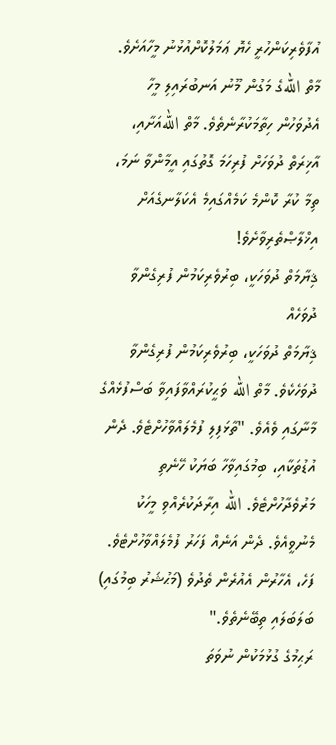އުފާވެރިކަންހުރީ ހެޔޮ ޢަމަލުކޮށްއުޅުނު މީހާއަށެވެ. މާތް اللهގެ މަގުން މޫނު އަނބުރައިލި މީހާ އެދުވަހުން ހިތާމަކުރާނެތެވެ. މާތް اللهއަށާއި، އާޚިރަތް ދުވަހަށް ފުރިހަމަ ގޮތުގައި އީމާންވާ ނަމަ، ތިމާ ކުރާ ކޮންމެ ކަމެއްގައިމެ އެކަލާނގެއަށް އިޚްލާޞްތެރިވާށެވެ!
ޤިޔާމަތް ދުވަހަކީ، ބިރުވެރިކަމުން ފުރިގެންވާ ދުވަހެއް
ޤިޔާމަތް ދުވަހަކީ، ބިރުވެރިކަމުން ފުރިގެންވާ ދުވަހެކެވެ. މާތް الله ވަޙީކުރައްވާފައިވާ ބަސްފުޅެއްގެ މާނާގައި ވެއެވެ. "ތާޅަފިލި ފުމެލައްވާހުށްޓެވެ. ދެން އުޑުތަކާއި، ބިމުގައިވާހާ ބަޔަކު ހޭނެތި މަރުވެދާހުށްޓެވެ. الله އިރާދަކުރެއްވި މީހަކު މެނުވީއެވެ. ދެން އަނެއް ފަހަރު ފުމެލައްވާހުށްޓެވެ. ފަހެ، އެހާރުން އެއުރެން ތެދުވެ (މަޙުޝަރު ބިމުގައި) ބަލަބަލައި ތިބޭނެތެވެ."
ރަޙިމުގެ ގުޅުމަކުން ނުވަތަ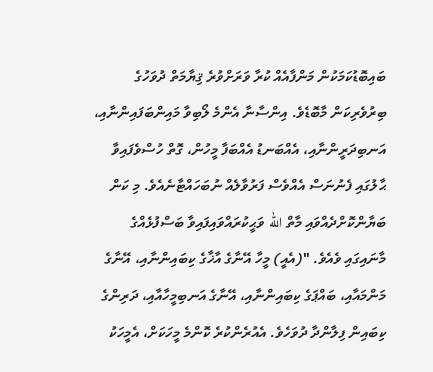ބައިބޮޑުކަމަކުން މަންފާއެއް ކުރާ ވަރަށްވުރެ ޤިޔާމަތް ދުވަހުގެ ބިރުވެރިކަން މާބޮޑެވެ. އިންސާނާ އެންމެ ލޯބިވާ މައިންބަފައިންނާއި، އަނބިދަރީންނާއި، އެއްބަނޑު އެއްބަފާ މީހުން، ގޮތް ހުސްވެފައިވާ ޙާލުގައި ފެނުނަސް އެއްވެސް ފަރުވާލެއް ނުބަހައްޓާނެއެވެ. މި ކަން ބަޔާންކޮށްދެއްވައި މާތް الله ވަޙީކުރައްވައިފައިވާ ބަސްފުޅެއްގެ މާނައިގައި ވެއެވެ. "(އެއީ) މީހާ އޭނާގެ އާޚާގެ ކިބައިންނާއި، އޭނާގެ މަންމައާއި، ބައްޕަގެ ކިބައިންނާއި، އޭނާގެ އަނބިމީހާއާއި، ދަރިންގެ ކިބައިން ފިލާންދާ ދުވަހެވެ. އެއުރެންކުރެ ކޮންމެ މީހަކަށް، އެމީހަކު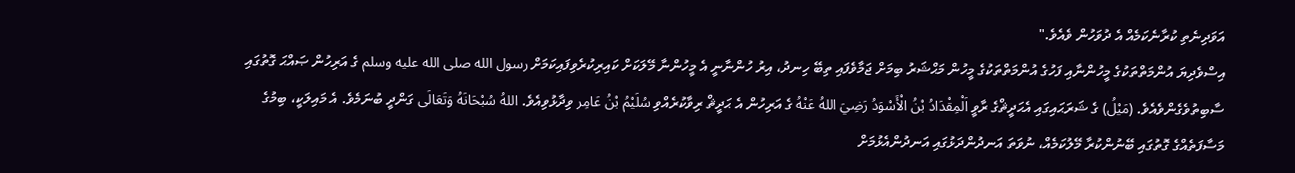އަވަދިނެތި ކުރާނެކަމެއް އެ ދުވަހުން ވެއެވެ."
އިސްވެދިޔަ އުންމަތްތަކުގެ މީހުންނާއި ފަހުގެ އުންމަތްތަކުގެ މީހުން މަޙްޝަރު ބިމަށް ޖަމާވެފައި ތިބޭ ހިނދު، އިރު ހުންނާނީ އެ މީހުންނާ މޭލަކަށް ކައިރިކުރެވިފައިކަމަށް رسول الله صلى الله عليه وسلم ގެ އަރިހުން ޞައްޙަ ގޮތުގައި ސާބިތުވެގެންވެއެވެ. (مَيْلُ) ގެ ޝަރަޙައިގައި އެޙަދީޘްގެ ރާވީ اَلْمِقْدَادُ بْنُ الْأَسْوَدُ رَضِيَ اللهُ عَنْهُ ގެ އަރިހުން އެ ޙަދީޘް ރިވާކުރެއްވި سُلَيْمُ بْنُ عَامِر ވިދާޅުވިއެވެ. اللهُ سُبْحَانَهُ وَتَعَالَى ގަންދީ ބުނަމެވެ. އެ މައިލަކީ، ބިމުގެ މަސާފަތެއްގެ ގޮތުގައި ބޭނުންކުރާ މޭލުކަމެއް، ނުވަތަ އަނދުންދަޅުގައި އަނދުންއެޅުމަށް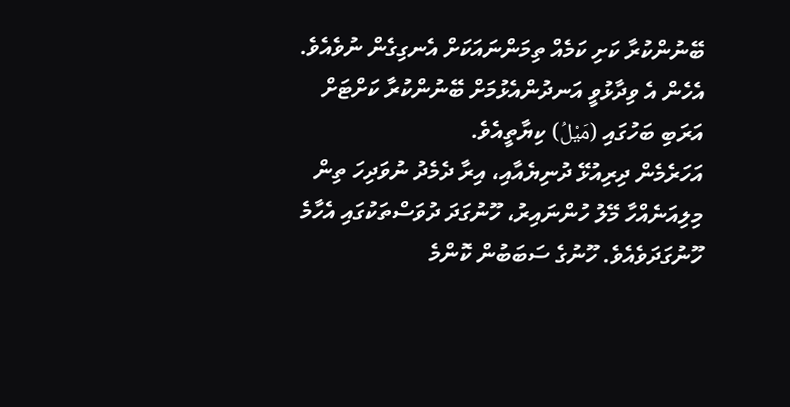ބޭނުންކުރާ ކަށި ކަމެއް ތިމަންނައަކަށް އެނގިގެން ނުވެއެވެ. އެހެން އެ ވިދާޅުވީ އަނދުންއެޅުމަށް ބޭނުންކުރާ ކަށްޓަށް އަރަބި ބަހުގައި (مَيْلُ) ކިޔާތީއެވެ.
އަހަރެމެން ދިރިއުޅޭ ދުނިޔެއާއި، އިރާ ދެމެދު ނުވަދިހަ ތިން މިލިއަނެއްހާ މޭލު ހުންނައިރު، ހޫނުގަދަ ދުވަސްތަކުގައި އެހާމެ ހޫނުގަދަވެއެވެ. ހޫނުގެ ސަބަބުން ކޮންމެ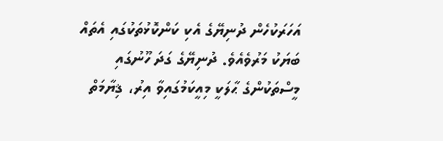އަހަރަކުހެން ދުނިޔޭގެ އެކި ކަންކޮޅުތަކުގައި އެތައް ބަޔަކު މަރުވެއެވެ. ދުނިޔޭގެ ގަދަ ހޫނުގައި މީސްތަކުންގެ ޙާލަކީ މިއީކަމުގައިވާ އިރު، ޤިޔާމަތް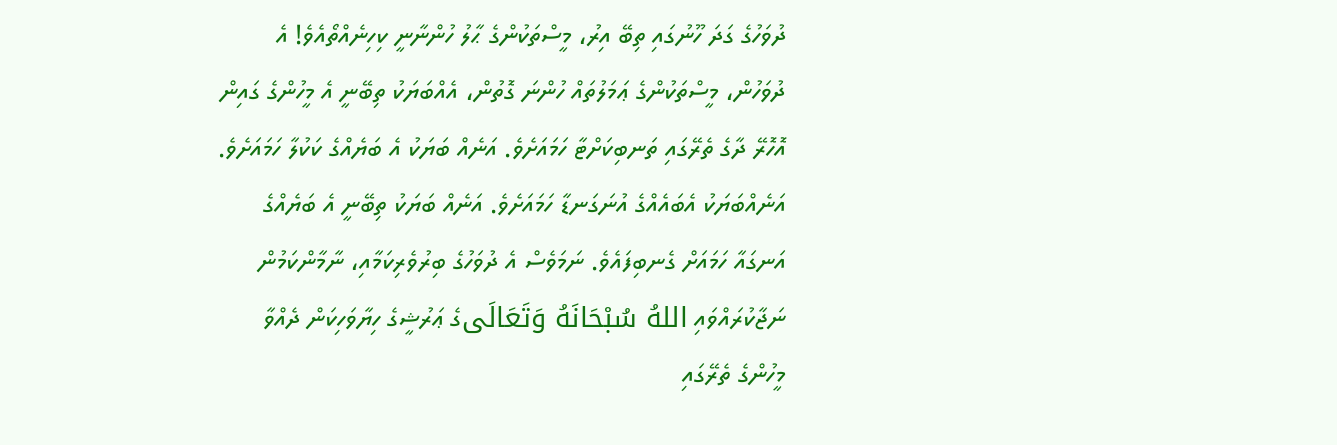ދުވަހުގެ ގަދަ ހޫނުގައި ތިބޭ އިރު، މީސްތަކުންގެ ޙާލު ހުންނާނީ ކިހިނެއްތޯއެވެ! އެ ދުވަހުން، މީސްތަކުންގެ ޢަމަލުތައް ހުންނަ ގޮތުން، އެއްބަޔަކު ތިބޭނީ އެ މީހުންގެ ގައިން އޮހޮރޭ ދާގެ ތެރޭގައި ތަނބިކަށްޓާ ހަމައަށެވެ. އަނެއް ބަޔަކު އެ ބަޔެއްގެ ކަކުލާ ހަމައަށެވެ. އަނެއްބަޔަކު އެބައެއްގެ އުނަގަނޑާ ހަމައަށެވެ. އަނެއް ބަޔަކު ތިބޭނީ އެ ބަޔެއްގެ އަނގައާ ހަމައަށް ގެނބިފައެވެ. ނަމަވެސް އެ ދުވަހުގެ ބިރުވެރިކަމާއި، ނާމާންކަމުން ނަޖާކުރައްވައި اللهُ سُبْحَانَهُ وَتَعَالَىގެ ޢަރުޝީގެ ހިޔާވަހިކަން ދެއްވާ މީހުންގެ ތެރޭގައި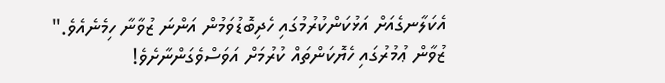އެކަލާނގެއަށް އަޅުކަންކުރުމުގައި ހެދިބޮޑުވަމުން އަންނަ ޒުވާނާ ހިމެނެއެވެ."
ޒުވާން ޢުމުރުގައި ހެޔޮކަންތައް ކުރުމަށް އަވަސްވެގަންނާށެވެ!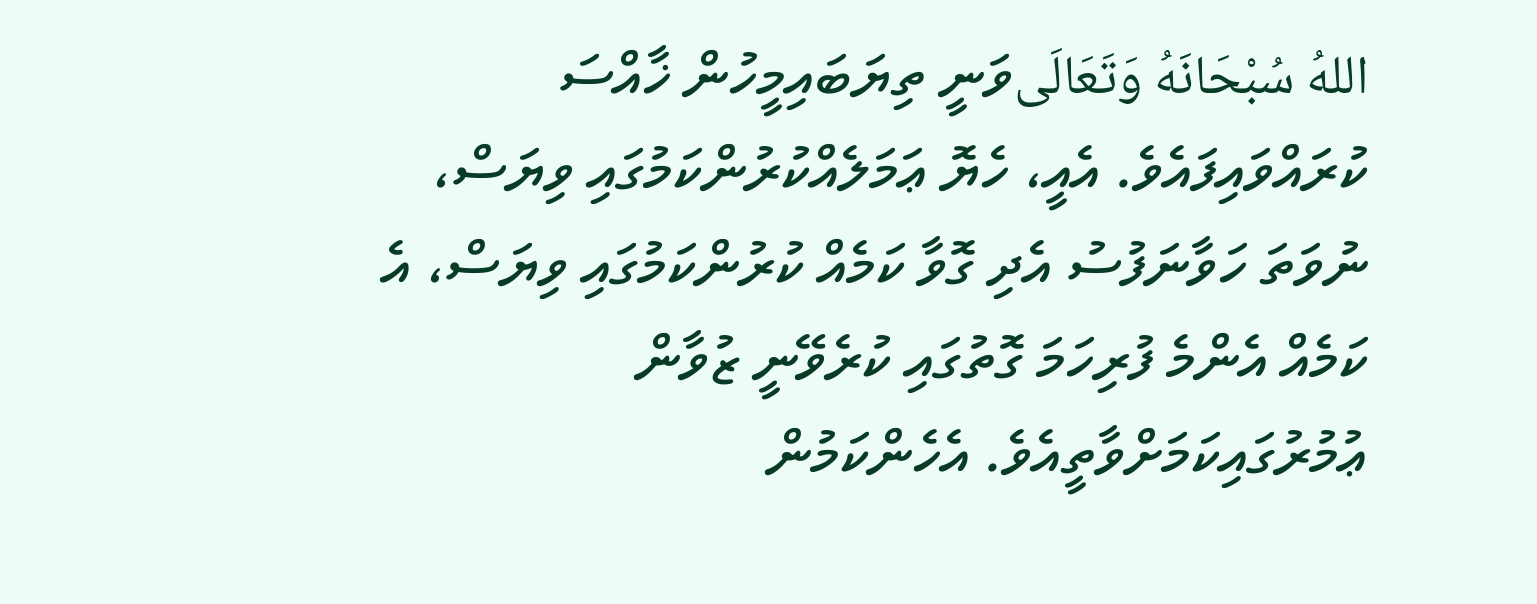اللهُ سُبْحَانَهُ وَتَعَالَىވަނީ ތިޔަބައިމީހުން ޚާއްސަ ކުރައްވައިފައެވެ. އެއީ، ހެޔޮ ޢަމަލެއްކުރުންކަމުގައި ވިޔަސް، ނުވަތަ ހަވާނަފުސު އެދި ގޮވާ ކަމެއް ކުރުންކަމުގައި ވިޔަސް، އެ ކަމެއް އެންމެ ފުރިހަމަ ގޮތުގައި ކުރެވޭނީ ޒުވާން ޢުމުރުގައިކަމަށްވާތީއެވެ. އެހެންކަމުން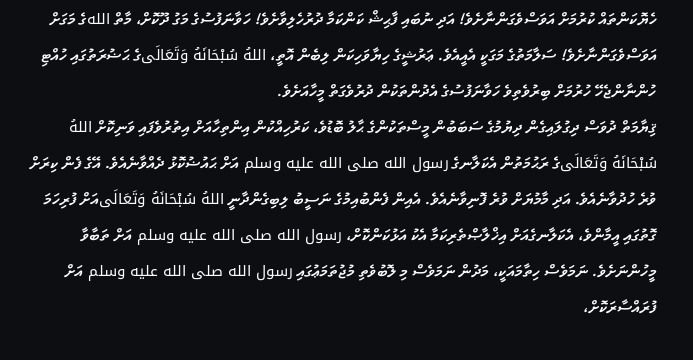ހެޔޮކަންތައް ކުރުމަށް އަވަސްވެގަންނާށެވެ! އަދި ނުބައި ފާޙިޝް ކަންކަމާ ދުރުހެލިވާށެވެ! ހަވާނަފުސުގެ މަގު ދޫކޮށް، މާތް اللهގެ މަގަށް އަވަސްވެގަންނާށެވެ! ސަލާމަތުގެ މަގަކީ އެއީއެވެ. ޢަރުޝީގެ ހިޔާވަހިކަން ލިބެން އޮތީ، اللهُ سُبْحَانَهُ وَتَعَالَىގެ ޙަޟުރަތުގައި ހުއްޓި ހުންނާންޖެހޭ ހުރުމަށް ބިރުވެތިވެ ހަވާނަފުސުގެ އެދުންތަކުން ދުރުވެގަތް މީހާއަށެވެ.
ޤިޔާމަތް ދުވަސް ދިގުލައިގެން ދިޔުމުގެ ސަބަބުން މީސްތަކުންގެ ޙާލު ބޮޑުވެ، ކަރުހިއްކުން އިންތިހާއަށް އިތުރުވެފައި ވަނިކޮށް اللهُ سُبْحَانَهُ وَتَعَالَىގެ ރަޙުމަތުން އެކަލާނގެ رسول الله صلى الله عليه وسلم އަށް ޙައުޟުކޮޅު ދެއްވާނެއެވެ. އޭގެ ފެން ކިރަށް ވުރެ ހުދުވާނެއެވެ. އަދި މާމުޔަށް ވުރެ ފޮނިވާނެއެވެ. އެއިން ފެންބުއިމުގެ ނަސީބު ލިބިގެންދާނީ اللهُ سُبْحَانَهُ وَتَعَالَىއަށް ފުރިހަމަ ގޮތުގައި އީމާންވެ، އެކަލާނގެއަށް އިޚްލާޞްތެރިކަމާ އެކު އަޅުކަންކޮށް، رسول الله صلى الله عليه وسلم އަށް ތަބާވާ މީހުންނަށެވެ. ނަމަވެސް ހިތާމައަކީ، މަދުން ނަމަވެސް މި ލޮބުވެތި މުޖުތަމަޢުގައި رسول الله صلى الله عليه وسلم އަށް ފުރައްސާރަކޮށް،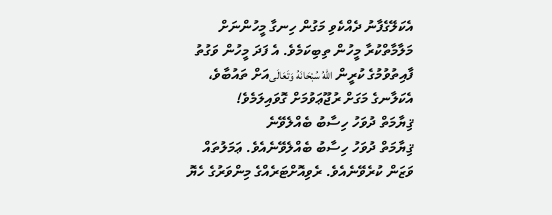އެކަލޭގެފާނު ދެއްކެވި މަގުން ހިނގާ މީހުންނަށް މަލާމާތްކުރާ މީހުން ތިބިކަމެވެ. އެ ފަދަ މީހުން ވަގުތު ފާއިތުވުމުގެ ކުރީން اللهُ سُبْحَانَهُ وَتَعَالَىއަށް ތައުބާވެ، އެކަލާނގެ މަގަށް ރުޖޫޢަވުމަށް ގޮވައިލަމެވެ!
ޤިޔާމަތް ދުވަހު ހިސާބު ބެއްލެވޭނެ
ޤިޔާމަތް ދުވަހު ހިސާބު ބެއްލެވޭނެއެވެ. ޢަމަލުތައް ވަޒަން ކުރެވޭނެއެވެ. ރެވިއޮށްޓަރެއްގެ މިންވަރުގެ ހެޔޮ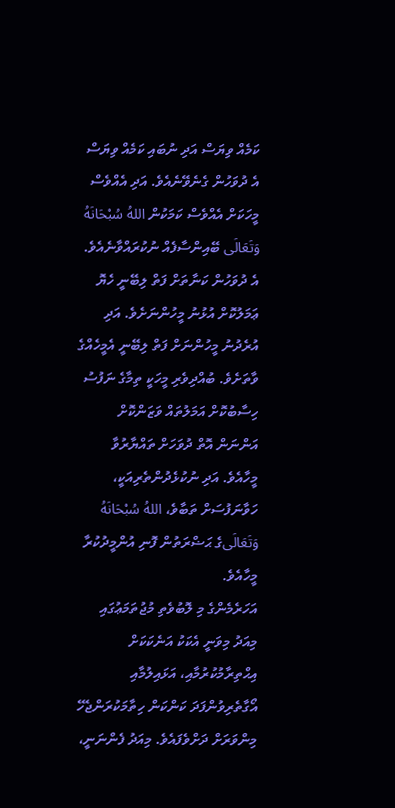ކަމެއް ވިޔަސް އަދި ނުބައި ކަމެއް ވިޔަސް އެ ދުވަހުން ގެނެވޭނެއެވެ. އަދި އެއްވެސް މީހަކަށް އެއްވެސް ކަމަކުން اللهُ سُبْحَانَهُ وَتَعَالَى ބޭއިންސާފެއް ނުކުރައްވާނެއެވެ. އެ ދުވަހުން ކަނާތަށް ފަތް ލިބޭނީ ހެޔޮ ޢަމަލުކޮށް އުޅުނު މީހުންނަށެވެ. އަދި އުރެދުނު މީހުންނަށް ފަތް ލިބޭނީ އެމީހެއްގެ ވާތަށެވެ. ބުއްދިވެރި މީހަކީ ތިމާގެ ނަފުސު ހިސާބުކޮށް އަމަލުތައް ވަޒަންކޮށް އަންނަން އޮތް ދުވަހަށް ތައްޔާރުވާ މީހާއެވެ. އަދި ނުކުޅެދުންތެރިއަކީ، ހަވާނަފުސަށް ތަބާވެ، اللهُ سُبْحَانَهُ وَتَعَالَىގެ ޙަޟްރަތުން ފޮނި އުންމީދުކުރާ މީހާއެވެ.
އަހަރެމެންގެ މި ލޮބުވެތި މުޖުތަމަޢުގައި މިއަދު މިވަނީ އެކަކު އަނެކަކަށް އިޙްތިރާމުކުރުމާއި، އަޅައިލުމާއި އޯގާތެރިވުންފަދަ ކަންކަން ހިތާމަކުރަންޖެހޭ މިންވަރަށް ދަށްވެފައެވެ. މިއަދު ފެންނަނީ،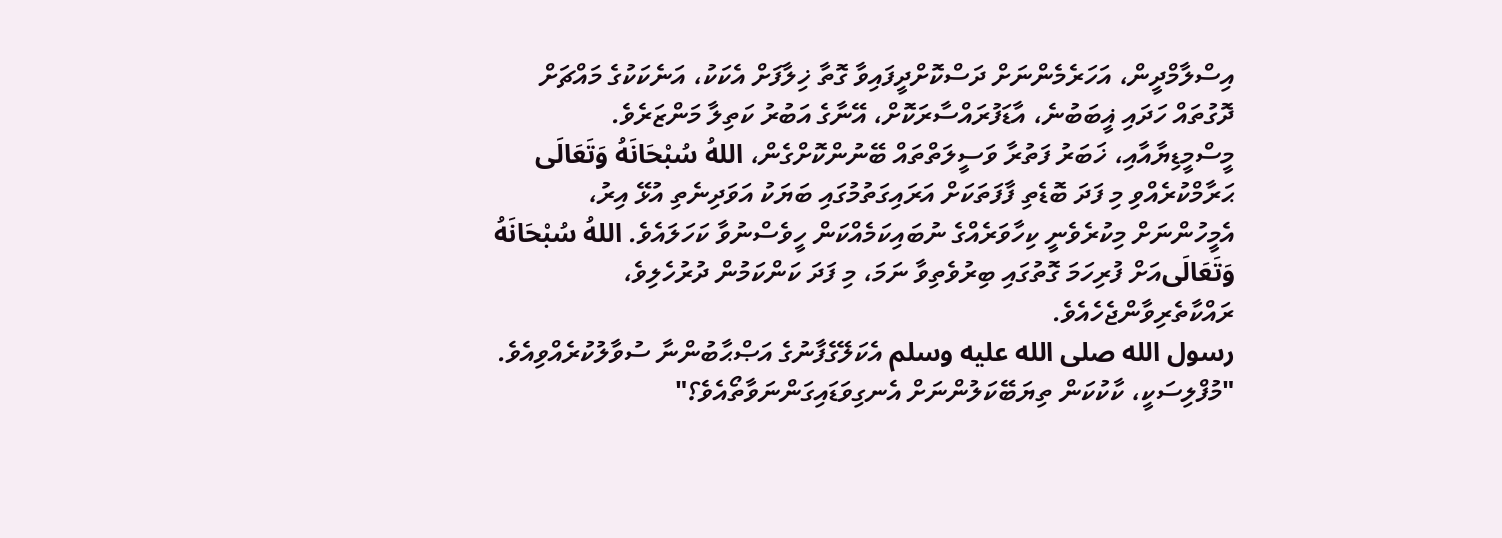އިސްލާމްދީން، އަހަރެމެންނަށް ދަސްކޮށްދީފައިވާ ގޮތާ ޚިލާފަށް އެކަކު، އަނެކަކުގެ މައްޗަށް ދޮގުތައް ހަދައި ޣީބަބުނެ، އާޑަފުރައްސާރަކޮށް، އޭނާގެ އަބުރު ކަތިލާ މަންޒަރެވެ. މީސްމީޑިޔާއާއި، ޚަބަރު ފަތުރާ ވަސީލަތްތައް ބޭނުންކޮށްގެން، اللهُ سُبْحَانَهُ وَتَعَالَى ޙަރާމްކުރެއްވި މި ފަދަ ބޮޑެތި ފާފަތަކަށް އަރައިގަތުމުގައި ބަޔަކު އަވަދިނެތި އުޅޭ އިރު، އެމީހުންނަށް މިކުރެވެނީ ކިހާވަރެއްގެ ނުބައިކަމެއްކަން ހީވެސްނުވާ ކަހަލައެވެ. اللهُ سُبْحَانَهُ وَتَعَالَىއަށް ފުރިހަމަ ގޮތުގައި ބިރުވެތިވާ ނަމަ، މި ފަދަ ކަންކަމުން ދުރުހެލިވެ، ރައްކާތެރިވާންޖެހެއެވެ.
رسول الله صلى الله عليه وسلم އެކަލޭގެފާނުގެ އަޞްޙާބުންނާ ސުވާލުކުރެއްވިއެވެ. "މުފްލިސަކީ، ކާކުކަން ތިޔަބޭކަލުންނަށް އެނގިވަޑައިގަންނަވާތޯއެވެ؟"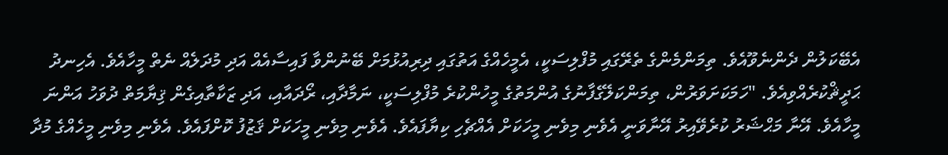އެބޭކަލުން ދެންނެވޫއެވެ. ތިމަންމެންގެ ތެރޭގައި މުފްލިސަކީ، އެމީހެއްގެ އަތުގައި ދިރިއުޅުމަށް ބޭނުންވާ ފައިސާއެއް އަދި މުދަލެއް ނެތް މީހާއެވެ. އެހިނދު ޙަދީޘްކުރެއްވިއެވެ. "ހަމަކަށަވަރުން، ތިމަންކަލޭގެފާނުގެ އުންމަތުގެ މީހުންކުރެ މުފްލިސަކީ، ނަމާދާއި، ރޯދައާއި، އަދި ޒަކާތާއިގެން ޤިޔާމަތް ދުވަހު އަންނަ މީހާއެވެ. އޭނާ މަޙްޝަރު ކުރެވޭއިރު އޭނާވަނީ އެވެނި މިވެނި މީހަކަށް އެއްޗެހި ކިޔާފައެވެ. އެވެނި މިވެނި މީހަކަށް ޤަޒުފު ކޮށްފައެވެ. އެވެނި މިވެނި މީހެއްގެ މުދާ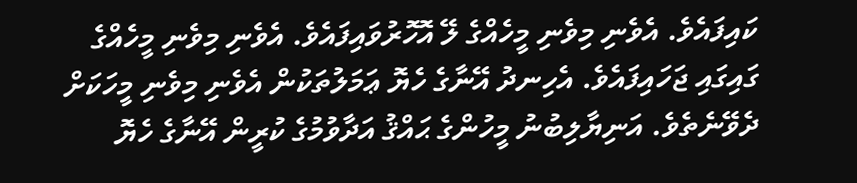ކައިފައެވެ. އެވެނި މިވެނި މީހެއްގެ ލޭ އޮހޮރުވައިފައެވެ. އެވެނި މިވެނި މީހެއްގެ ގައިގައި ޖަހައިފައެވެ. އެހިނދު އޭނާގެ ހެޔޮ ޢަމަލުތަކުން އެވެނި މިވެނި މީހަކަށް ދެވޭނެތެވެ. އަނިޔާލިބުނު މީހުންގެ ޙައްޤު އަދާވުމުގެ ކުރީން އޭނާގެ ހެޔޮ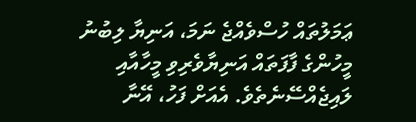ޢަމަލުތައް ހުސްވެއްޖެ ނަމަ، އަނިޔާ ލިބުނު މީހުންގެ ފާފަތައް އަނިޔާވެރިވި މީހާއާއި ލައިޖެއްސޭނެތެވެ. އެއަށް ފަހު، އޭނާ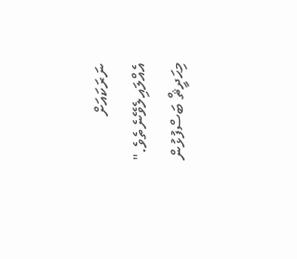ނަރަކައަށް އެއްލައިލެވޭނެތެވެ." މިޙަދީޘް ބަސްފުޅުން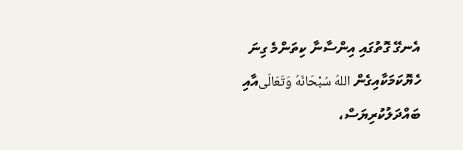އެނގޭ ގޮތުގައި އިންސާނާ ކިތަންމެ ގިނަ ހެޔޮކަމަކާއިގެން اللهُ سُبْحَانَهُ وَتَعَالَىއާއި ބައްދަލުކުރިޔަސް،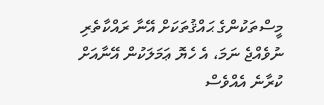މީސްތަކުންގެ ޙައްޤުތަކަށް އޭނާ ރައްކާތެރި ނުވެއްޖެ ނަމަ، އެ ހެޔޮ ޢަމަލަކުން އޭނާއަށް ކުރާނެ އެއްވެސް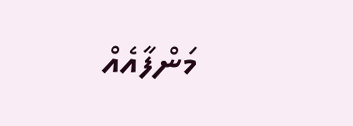މަންފާއެއް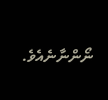ނޯންނާނެއެވެ.